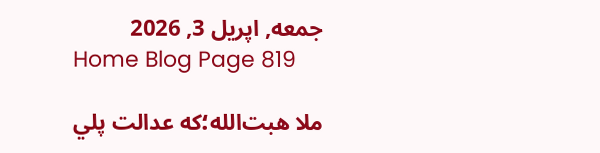جمعه, اپریل 3, 2026
Home Blog Page 819

ملا هبت‌الله؛که عدالت پلي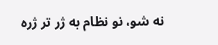نه شو، نو نظام به ژر تر ژره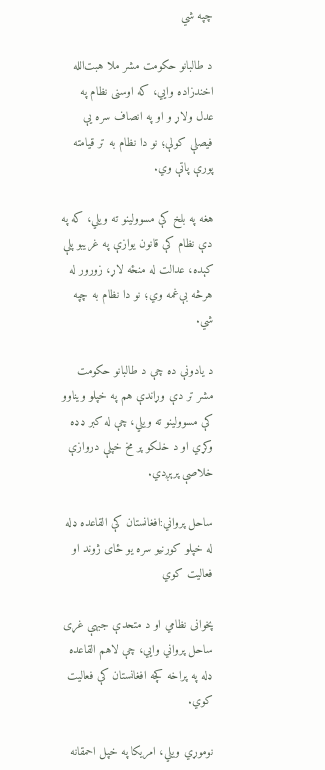چپه شي

د طالبانو حکومت مشر ملا هبت‌الله اخندزاده وايي، که اوسنی نظام په عدل ولاړ و او په انصاف سره یې فیصلې کولې؛ نو دا نظام به تر قیامته پورې پاتې وي.

هغه په بلخ کې مسوولینو ته ویلي، که په دې نظام کې قانون یوازې په غریبو پلې کېده، عدالت له منځه لاړ، زورور له هرڅه بې‌غمه وي؛ نو دا نظام به چپه شي.

د یادونې ده چې د طالبانو حکومت مشر تر دې وړاندې هم په خپلو ویناوو کې مسوولینو ته ویلي، چې له کبر ډډه وکړي او د خلکو پر مخ خپلې دروازې خلاصې پرېږدي.

ساحل پرواني:افغانستان کې القاعده ډله له خپلو کورنیو سره یو ځای ژوند او فعالیت کوي

پخوانی نظامي او د متحدې جبهې غړی ساحل پرواني وايي، چې لاهم القاعده ډله په پراخه کچه افغانستان کې فعالیت کوي.

نوموړي ویلي، امریکا په خپل احمقانه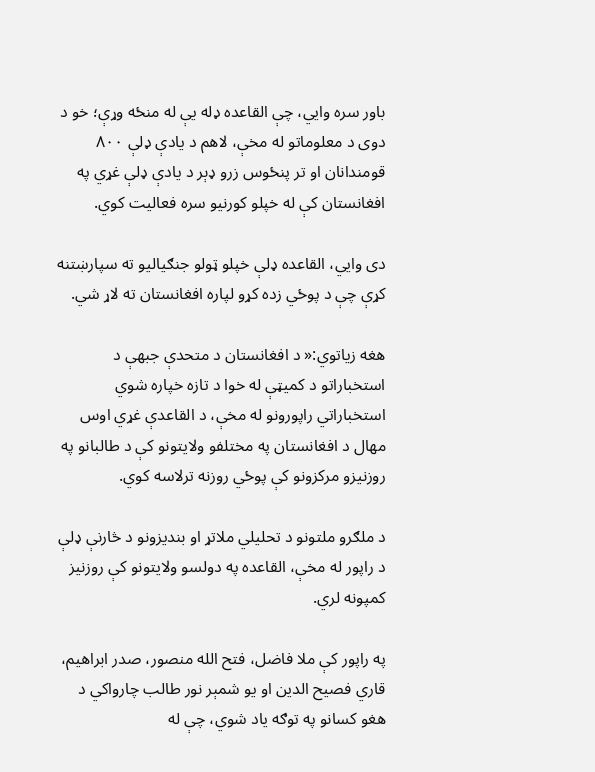باور سره وايي، چې القاعده ډله یې له منځه وړې؛ خو د دوی د معلوماتو له مخې، لاهم د یادې ډلې ۸۰۰ قومندانان او تر پنځوس زرو ډېر د یادې ډلې غړي په افغانستان کې له خپلو کورنیو سره فعالیت کوي.

دی وايي، القاعده ډلې خپلو ټولو جنګیالیو ته سپارښتنه کړې چې د پوځي زده کړو لپاره افغانستان ته لاړ شي.

هغه زیاتوي:« د افغانستان د متحدې جبهې د استخباراتو د کمیټې له خوا د تازه خپاره شوي استخباراتي راپورونو له مخې، د القاعدې غړي اوس مهال د افغانستان په مختلفو ولایتونو کې د طالبانو په روزنیزو مرکزونو کې پوځي روزنه ترلاسه کوي.

د ملګرو ملتونو د تحلیلي ملاتړ او بندیزونو د څارنې ډلې د راپور له مخې، القاعده په دولسو ولایتونو کې روزنیز کمپونه لري.

په راپور کې ملا فاضل، فتح الله منصور، صدر ابراهیم، قاري فصیح الدین او یو شمېر نور طالب چارواکي د هغو کسانو په توګه یاد شوي، چې له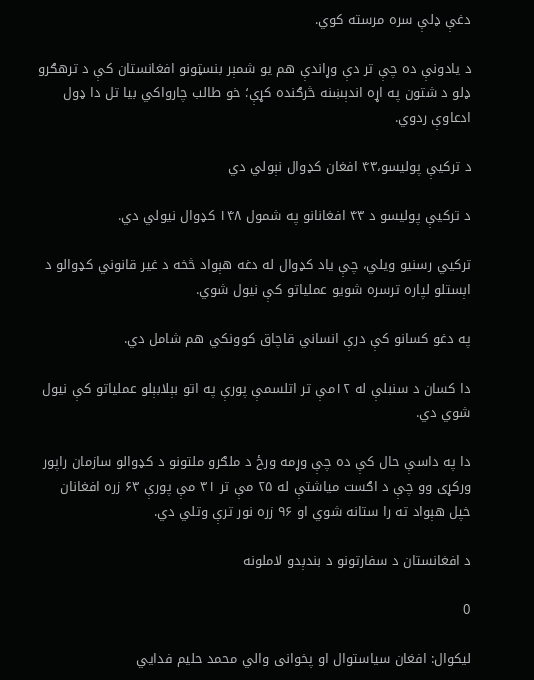دغې ډلې سره مرسته کوي.

د یادونې ده چې تر دې وړاندې هم یو شمېر بنسټونو افغانستان کې د ترهګرو ډلو د شتون په اړه اندېښنه څرګنده کړې؛ خو طالب چارواکي بیا تل دا ډول ادعاوې ردوي.

د ترکیې پولیسو،۴۳ افغان کډوال نېولي دي

د ترکیې پولیسو د ۴۳ افغانانو په شمول ۱۴۸ کډوال نیولي دي.

ترکیي رسنیو ویلي، چې یاد کډوال له دغه هېواد څخه د غیر قانوني کډوالو د اېستلو لپاره ترسره شویو عملیاتو کې نیول شوي.

په دغو کسانو کې درې انساني قاچاق کوونکي هم شامل دي.

دا کسان د سنبلې له ۱۲مې تر اتلسمې پورې په اتو بېلابېلو عملیاتو کې نیول شوي دي.

دا په داسې حال کې ده چې وړمه ورځ د ملګرو ملتونو د کډوالو سازمان راپور ورکړی وو چې د اګست میاشتې له ۲۵ مې تر ۳۱ مې پورې ۶۳ زره افغانان خپل هېواد ته را ستانه شوي او ۹۶ زره نور ترې وتلي دي.

د افغانستان د سفارتونو د بندېدو لاملونه

0

لیکوال: افغان سیاستوال او پخوانی والي محمد حلیم فدایي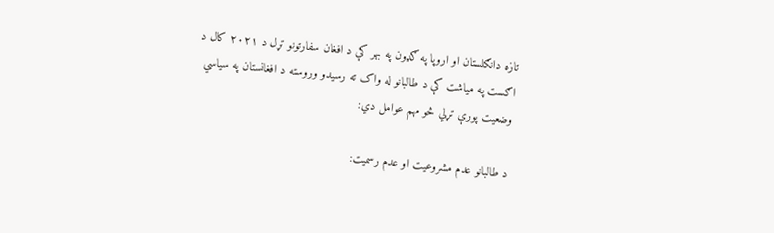تازه دانګلستان او اروپا په ګډون په بهر کې د افغان سفارتونو تړل د ۲۰۲۱ کال د اګست په میاشت کې د طالبانو له واک ته رسیدو وروسته د افغانستان په سیاسي وضعیت پورې تړلي څو مهم عوامل دي:

د طالبانو عدم مشروعیت او عدم رسمیت: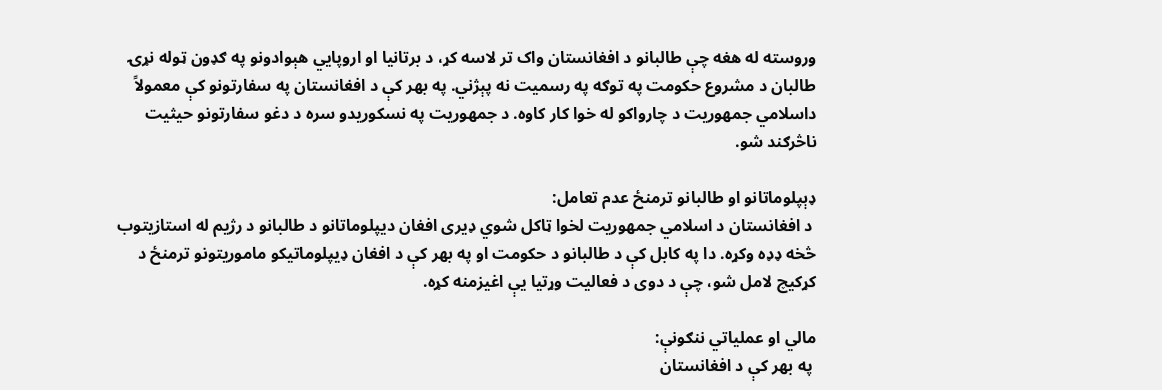وروسته له هغه چې طالبانو د افغانستان واک تر لاسه کړ، د برتانیا او اروپايي هېوادونو په ګډون ټوله نړۍ طالبان د مشروع حکومت په توګه په رسمیت نه پېژني. په بهر کې د افغانستان په سفارتونو کې معمولاً داسلامي جمهوریت د چارواکو له خوا کار کاوه. د جمهوریت په نسکوریدو سره د دغو سفارتونو حیثیت ناڅرګند شو.

ډېپلوماتانو او طالبانو ترمنځ عدم تعامل:
 د افغانستان د اسلامي جمهوریت لخوا ټاکل شوي ډیری افغان دیپلوماتانو د طالبانو د رژیم له استازیتوب څخه ډډه وکړه. دا په کابل کې د طالبانو د حکومت او په بهر کې د افغان ډیپلوماتیکو ماموریتونو ترمنځ د کړکیچ لامل شو، چې د دوی د فعالیت وړتیا یې اغیزمنه کړه.

مالي او عملیاتي ننګونې:
 په بهر کې د افغانستان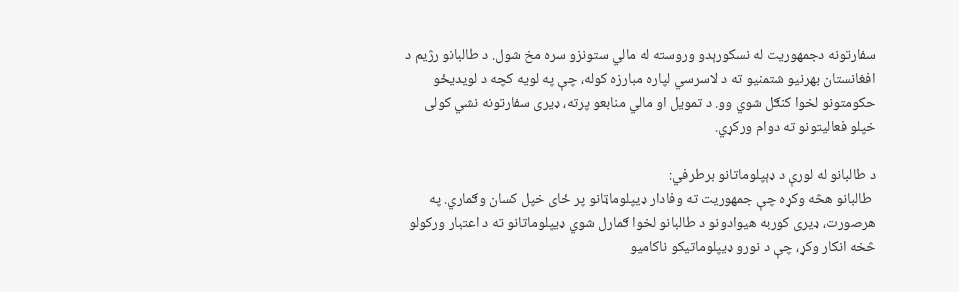سفارتونه دجمهوریت له نسکورېدو وروسته له مالي ستونزو سره مخ شول. د طالبانو رژیم د افغانستان بهرنیو شتمنیو ته د لاسرسي لپاره مبارزه کوله، چې په لویه کچه د لویدیځو حکومتونو لخوا کنګل شوي وو. د تمویل او مالي منابعو پرته، ډیری سفارتونه نشي کولی خپلو فعالیتونو ته دوام ورکړي.

د طالبانو له لورې د ډېپلوماتانو برطرفي:
 طالبانو هڅه وکړه چې جمهوریت ته وفادار ډیپلوماټانو پر ځای خپل کسان وګماري. په هرصورت، ډیری کوربه هیوادونو د طالبانو لخوا ګمارل شوي ډیپلوماتانو ته د اعتبار ورکولو څخه انکار وکړ، چې د نورو ډیپلوماتیکو ناکامیو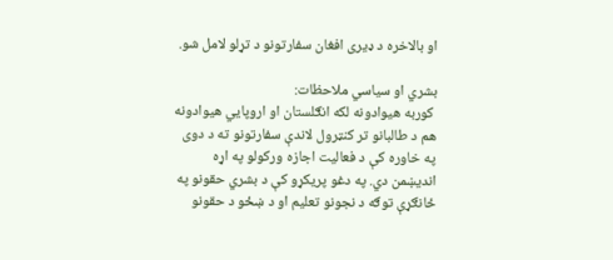او بالاخره د ډیری افغان سفارتونو د تړلو لامل شو.

بشري او سیاسي ملاحظات:
 کوربه هیوادونه لکه انګلستان او اروپایي هیوادونه هم د طالبانو تر کنټرول لاندې سفارتونو ته د دوی په خاوره کې د فعالیت اجازه ورکولو په اړه اندیښمن دي. په دغو پریکړو کې د بشري حقونو په ځانګړې توګه د نجونو تعلیم او د ښځو د حقونو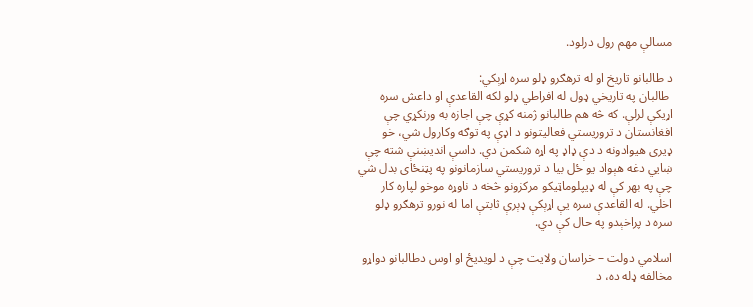مسالې مهم رول درلود.

د طالبانو تاریخ او له ترهګرو ډلو سره اړېکي:
 طالبان په تاریخي ډول له افراطي ډلو لکه القاعدې او داعش سره اړیکې لرلې. که څه هم طالبانو ژمنه کړې چې اجازه به ورنکړي چې افغانستان د تروریستي فعالیتونو د اډې په توګه وکارول شي، خو ډیری هیوادونه د دې ډاډ په اړه شکمن دي. داسې انديښنې شته چې ښايي دغه هېواد يو ځل بيا د تروريستي سازمانونو په پټنځاى بدل شي چې په بهر کې له ډيپلوماټيکو مرکزونو څخه د ناوړه موخو لپاره کار اخلي. له القاعدې سره یې اړېکې ډېرې ثابتې اما له نورو ترهګرو ډلو سره د پراخېدو په حال کې دي.

اسلامي دولت – خراسان ولایت چې د لویدیځ او اوس دطالبانو دواړو مخالفه ډله ده، د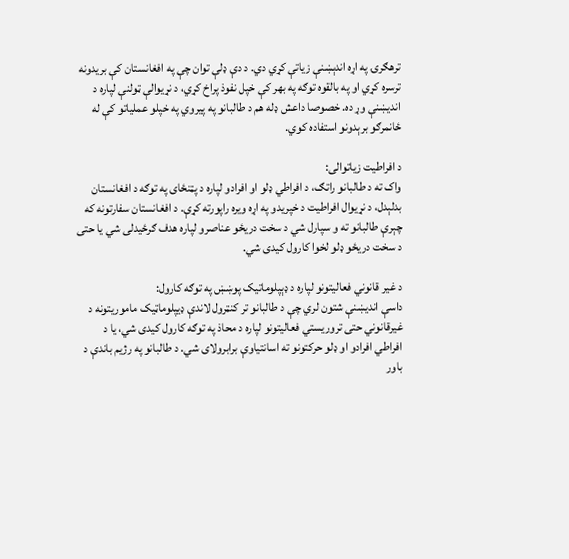ترهګرۍ په اړه اندېښنې زیاتې کړي دي. د دې ډلې توان چې په افغانستان کې بریدونه ترسره کړي او په بالقوه توګه په بهر کې خپل نفوذ پراخ کړي، د نړیوالې ټولنې لپاره د اندیښنې وړ ده. خصوصا داعش ډله هم د طالبانو په پیروي په خپلو عملیاتو کې له ځانمرګو برېدونو استفاده کوي.

د افراطیت زیاتوالی:
واک ته د طالبانو راتګ، د افراطي ډلو او افرادو لپاره د پټنځای په توګه د افغانستان بدلېدل، د نړیوال افراطیت د خپریدو په اړه ویره راپورته کړې. د افغانستان سفارتونه که چېرې طالبانو ته و سپارل شي د سخت دریځو عناصرو لپاره هدف ګرځیدلی شي یا حتی د سخت دریځو ډلو لخوا کارول کیدی شي.

د غیر قانوني فعالیتونو لپاره د ډېپلوماتیک پوښښ په توګه کارول:
داسې اندیښنې شتون لري چې د طالبانو تر کنټرول لاندې ډیپلوماټیک ماموریتونه د غیرقانوني حتی تروریستي فعالیتونو لپاره د محاذ په توګه کارول کیدی شي، یا د افراطي افرادو او ډلو حرکتونو ته اسانتیاوې برابرولای شي. د طالبانو په رژیم باندې د باور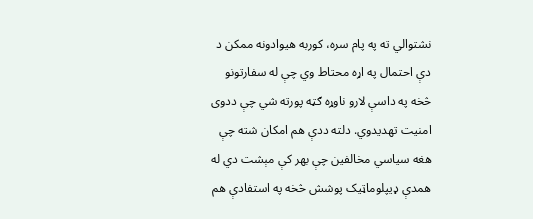نشتوالي ته په پام سره، کوربه هیوادونه ممکن د دې احتمال په اړه محتاط وي چې له سفارتونو څخه په داسې لارو ناوړه ګټه پورته شي چې ددوی امنیت تهدیدوي. دلته ددې هم امکان شته چې هغه سیاسي مخالفین چې بهر کې مېشت دي له همدې ډیپلوماټیک پوشش څخه په استفادې هم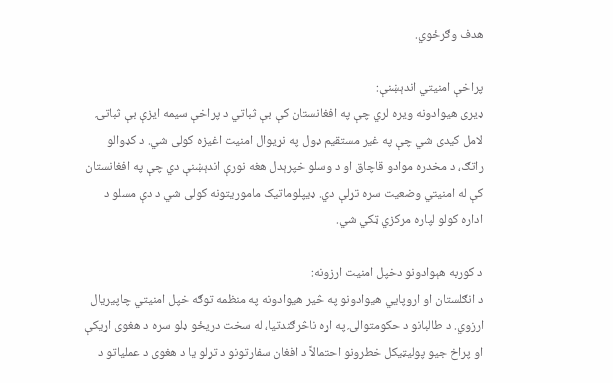هدف وګرځوي.

پراخې امنیتي اندېښنې:
ډیری هیوادونه ویره لري چې په افغانستان کې بې ثباتي د پراخې سیمه ایزې بې ثباتۍ لامل کیدی شي چې په غیر مستقیم ډول په نړیوال امنیت اغیزه کولی شي. د کډوالو راتګ، د مخدره موادو قاچاق او د وسلو خپرېدل هغه نورې اندېښنې دي چې په افغانستان کې له امنیتي وضعیت سره تړلې دي. ډیپلوماتیک ماموریتونه کولی شي د دې مسلو د اداره کولو لپاره مرکزي ټکي شي.

د کوربه هېوادونو دخپل امنیت ارزونه:
د انګلستان او اروپايي هیوادونو په څیر هیوادونه په منظمه توګه خپل امنیتي چاپیریال ارزوي. د طالبانو د حکومتوالۍ په اړه ناڅرګندتیا، له سخت دریځو ډلو سره د هغوی اړیکې او پراخ جیو پولیټیکل خطرونو احتمالاً د افغان سفارتونو د تړلو یا د هغوی د عملیاتو د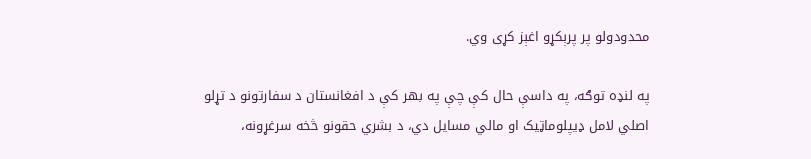محدودولو پر پرېکړو اغېز کړی وي.

په لنډه توګه، په داسې حال کې چې په بهر کې د افغانستان د سفارتونو د تړلو اصلي لامل ډیپلوماټیک او مالي مسایل دي، د بشري حقونو څخه سرغړونه،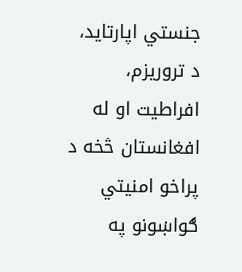جنستي اپارتاید، د تروریزم، افراطیت او له افغانستان څخه د پراخو امنیتي ګواښونو په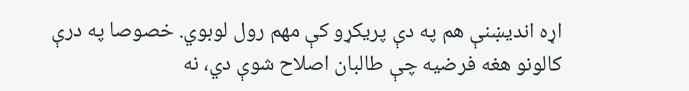اړه اندیښنې هم په دې پریکړو کې مهم رول لوبوي. خصوصا په درې کالونو هغه فرضیه چې طالبان اصلاح شوې دي، نه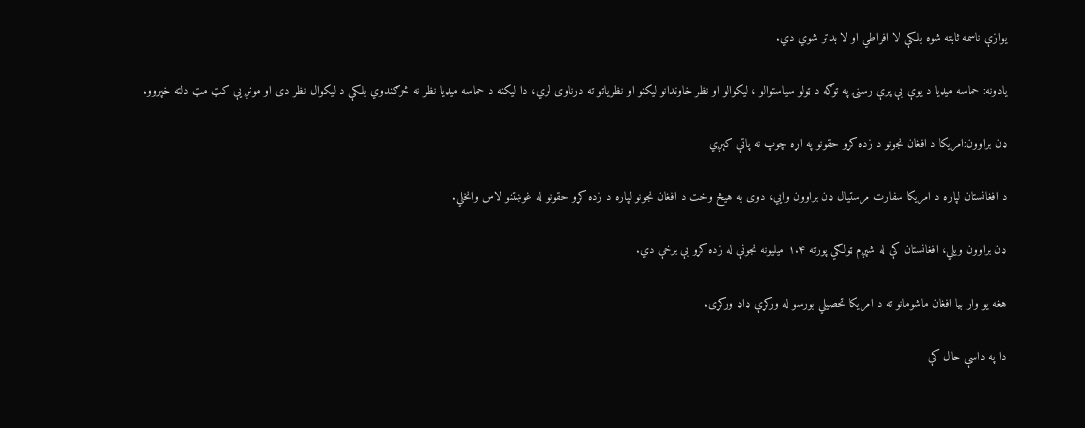یوازې ناسمه ثابته شوه بلکې لا افراطي او لا بدتر شوي دي.

یادونه: حماسه میډیا د یوې بې پرې رسنۍ په توګه د ټولو سیاستوالو ، لیکوالو او نظر خاوندانو لیکنو او نظریاتو ته درناوی لري، دا لیکنه د حماسه میډیا نظر نه څرګندوي بلکې د لیکوال نظر دی او مونږ یې کټ مټ دلته خپروو.

ډن براوون:امریکا د افغان نجونو د زده کړو حقونو په اړه چوپ نه پاتې کېږي

د افغانستان لپاره د امریکا سفارت مرستیال ډن براوون وایي، دوی به هیڅ وخت د افغان نجونو لپاره د زده کړو حقونو له غوښتنو لاس وانخلي.

ډن براوون ویلي، افغانستان کې له شپږم ټولګي پورته ۱.۴ میلیونه نجونې له زده کړو بې برخې دي.

هغه یو وار بیا افغان ماشومانو ته د امریکا تحصیلي بورسو له ورکړې ډاډ ورکړی.

دا په داسې حال کې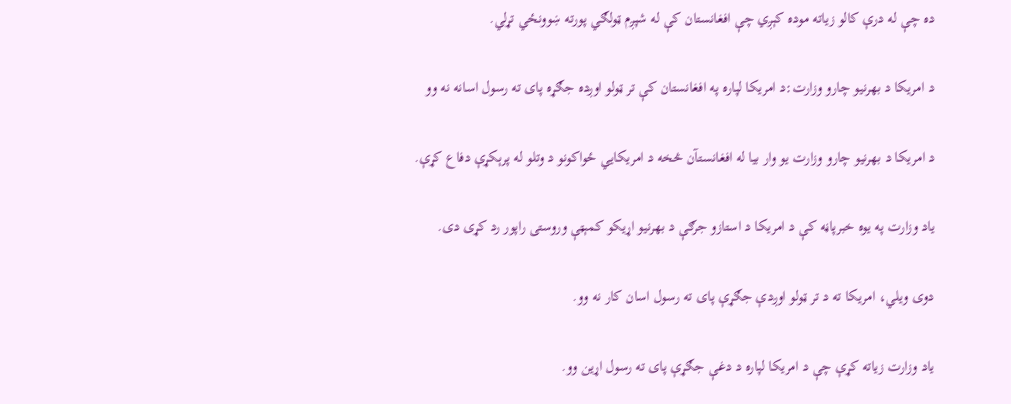ده چې له درې کالو زیاته موده کېږي چې افغانستان کې له شپږم ټولګي پورته ښوونځي تړلي.

د امریکا د بهرنیو چارو وزارت:د امریکا لپاره په افغانستان کې تر ټولو اوږده جګړه پای ته رسول اسانه نه وو

د امریکا د بهرنیو چارو وزارت یو وار بیا له افغانستآن څخه د امریکایي ځواکونو د وتلو له پرېکړې دفاع کړې.

یاد وزارت په یوه خبرپاڼه کې د امریکا د استازو جرګې د بهرنیو اړیکو کمېټې وروستی راپور رد کړی دی.

دوی ویلي، امریکا ته د تر ټولو اوږدې جګړې پای ته رسول اسان کار نه وو.

یاد وزارت زیاته کړې چې د امریکا لپاره د دغې جګړې پای ته رسول اړین وو.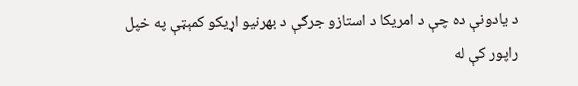د یادونې ده چې د امریکا د استازو جرګې د بهرنیو اړیکو کمېټې په خپل راپور کې له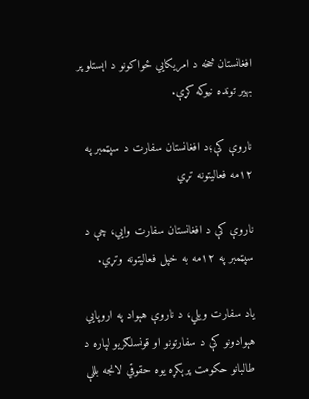افغانستان څخه د امریکایي ځواکونو د اېستلو پر بهیر تونده نیوکه کړې.

ناروې کې؛د افغانستان سفارت د سپټمبر په ۱۲مه فعالیتونه تړي

ناروې کې د افغانستان سفارت وایي، چې د سپټمبر په ۱۲مه به خپل فعالیتونه وتړي.

یاد سفارت ویلي، د ناروې هېواد په اروپایي هېوادونو کې د سفارتونو او قونسلګریو لپاره د طالبانو حکومت پرېکړه یوه حقوقي لانجه بللې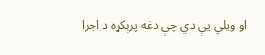او ویلي یې دي چې دغه پرېکړه د اجرا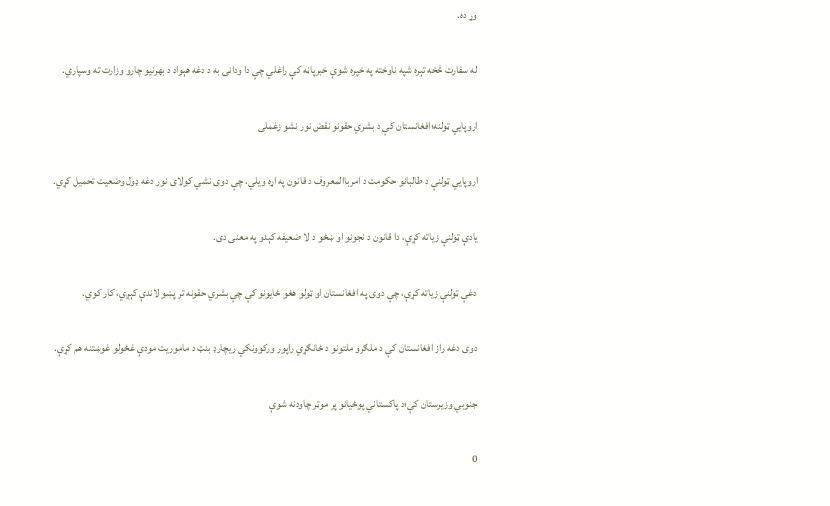وړ ده.

له سفارت څخه تېره شپه ناوخته په خپره شوې خبرپاڼه کې راغلي چې دا ودانۍ به د دغه هېواد د بهرنیو چارو وزارت ته وسپاري.

اروپايي ټولنه؛افغانستان کې د بشري حقونو نقض نور نشو زغملی

اروپايي ټولنې د طالبانو حکومت د امرباالمعروف د قانون په اړه ویلي، چې دوی نشي کولای نور دغه ډول وضعیت تحمیل کړي.

یادې ټولنې زیاته کړې، دا قانون د نجونو او ښځو د لا ضعیفه کېدو په معنی دی.

دغې ټولنې زیاته کړې، چې دوی په افغانستان او ټولو هغو ځایونو کې چې بشري حقونه تر پښو لاندې کېږي، کار کوي.

دوی دغه راز افغانستان کې د ملګرو ملتونو د ځانګړي راپور ورکوونکي ریچارډ بنټ د ماموریت مودې غځولو غوښتنه هم کړې.

جنوبي وزیرستان کې؛د پاکستاني پوځیانو پر موټر چاودنه شوې

0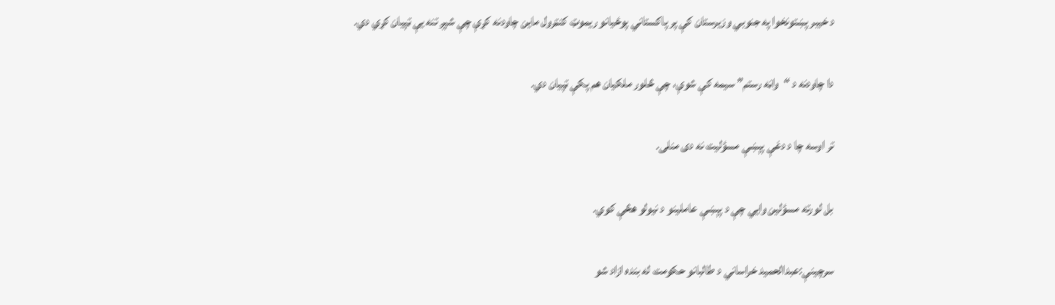د خیبر پښتونخوا په جنوبي وزیرستان کې پر پاکستاني پوځیانو ریموټ کنټرول ماین چاودنه کړې چې شپږ تنه یې ټپیان کړي دي.

دا چاودنه د “واڼه رستم” سیمه کې شوې، چې څلور ملکیان هم پکې ټپیان دي.

تر اوسه چا د دغې پېښې مسؤلیت نه دی منلی.

بل لورته مسؤلین وایي چې د پېښې عاملینو د نیولو هڅې کوي.

سرچینې:عبدالحمید خراساني د طالبانو حکومت له بنده ازاد شو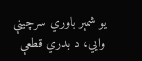یو شمېر باوري سرچینې وایي، د بدري قطعې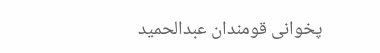پخوانی قومندان عبدالحمید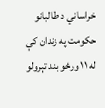خراساني د طالبانو حکومت په زندان کې له ۱۱ ورځو بند تېرولو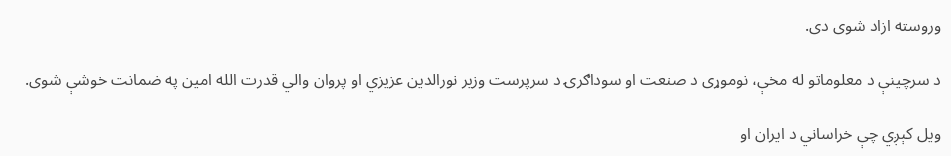وروسته ازاد شوی دی.

د سرچینې د معلوماتو له مخې، نوموړی د صنعت او سوداګرۍ د سرپرست وزیر نورالدین عزیزي او پروان والي قدرت الله امین په ضمانت خوشې شوی.

ویل کېږي چې خراساني د ایران او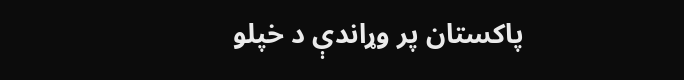پاکستان پر وړاندې د خپلو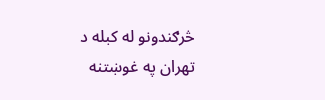څرګندونو له کبله د تهران په غوښتنه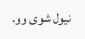نیول شوی وو.